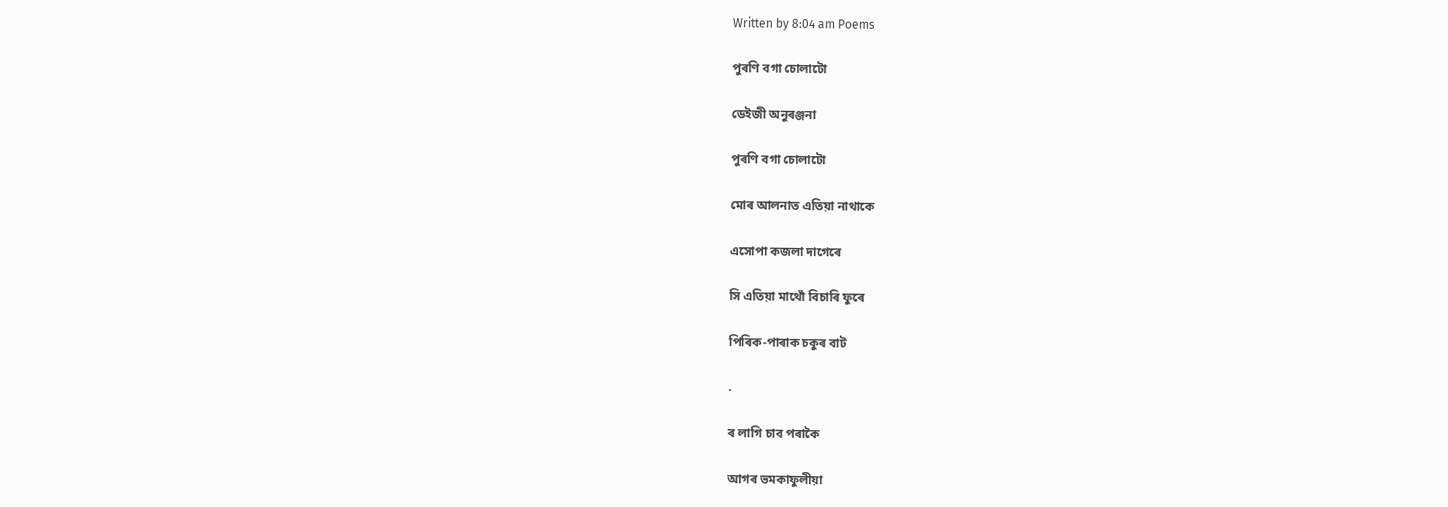Written by 8:04 am Poems

পুৰণি বগা চোলাটো

ডেইজী অনুৰঞ্জনা

পুৰণি বগা চোলাটো

মোৰ আলনাত এতিয়া নাথাকে

এসোপা কজলা দাগেৰে

সি এতিয়া মাথোঁ বিচাৰি ফুৰে

পিৰিক-পাৰাক চকুৰ বাট

.

ৰ লাগি চাব পৰাকৈ

আগৰ ভমকাফুলীয়া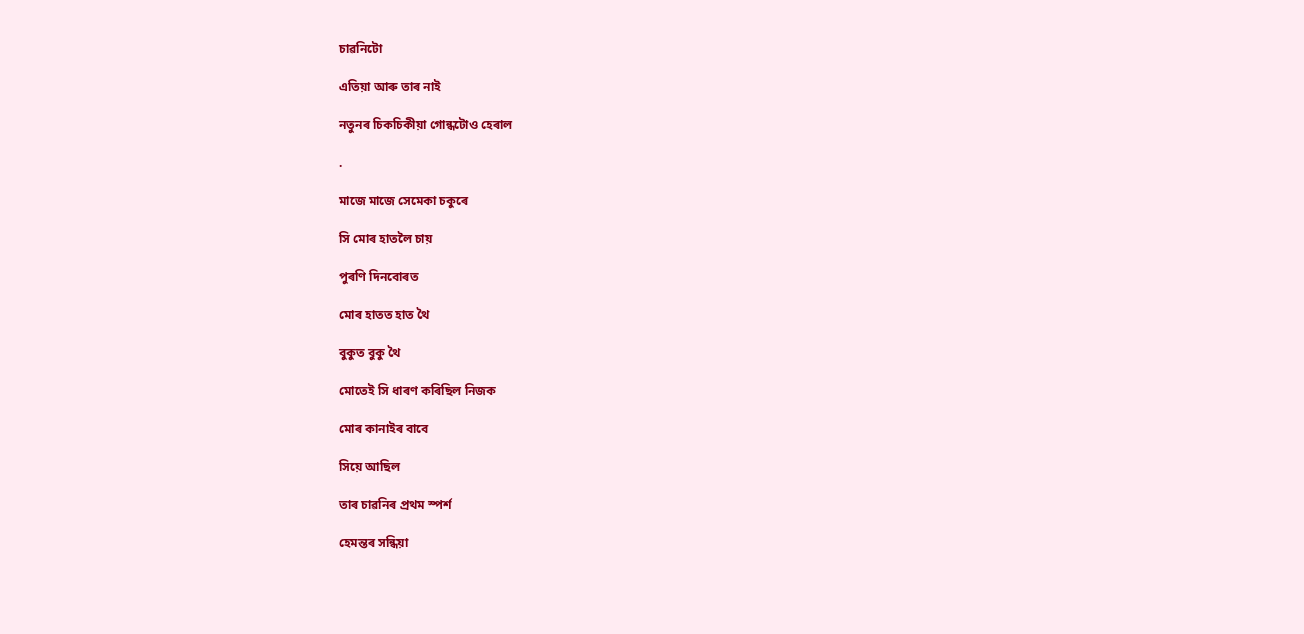চাৱনিটো

এতিয়া আৰু তাৰ নাই

নতুনৰ চিকচিকীয়া গোন্ধটোও হেৰাল

.

মাজে মাজে সেমেকা চকুৰে

সি মোৰ হাতলৈ চায়

পুৰণি দিনবোৰত

মোৰ হাতত হাত থৈ

বুকুত বুকু থৈ

মোতেই সি ধাৰণ কৰিছিল নিজক

মোৰ কানাইৰ বাবে

সিয়ে আছিল

তাৰ চাৱনিৰ প্ৰথম স্পৰ্শ

হেমন্তৰ সন্ধিয়া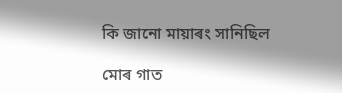কি জানো মায়াৰং সানিছিল

মোৰ গাত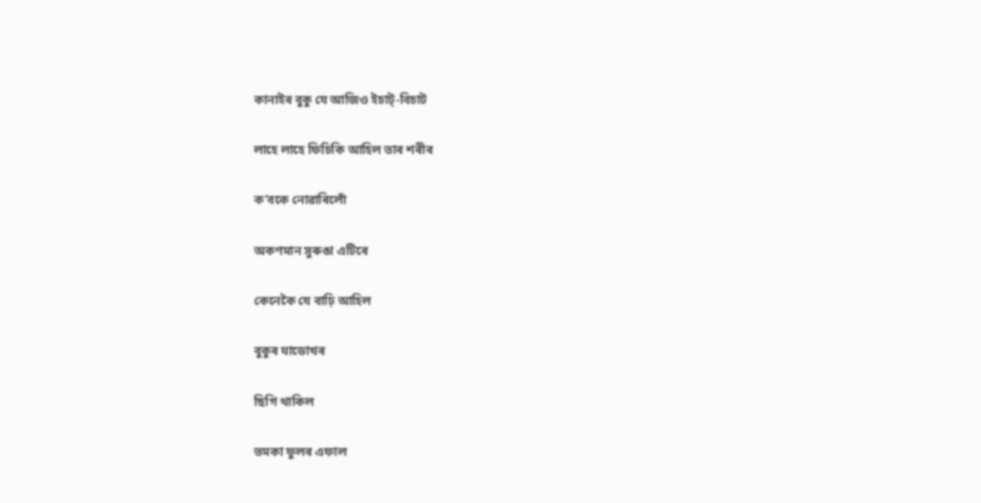কানাইৰ বুকু যে আজিও ইচাট্-বিচাট

লাহে লাহে ফিচিকি আহিল তাৰ শৰীৰ

ক’বকে নোৱাৰিলোঁ

অকণমান সুৰুঙা এটিৰে

কেনেকৈ যে বাঢ়ি আহিল

বুকুৰ ঘাডোখৰ

ছিগি থাকিল

ভমকা ফুলৰ এফাল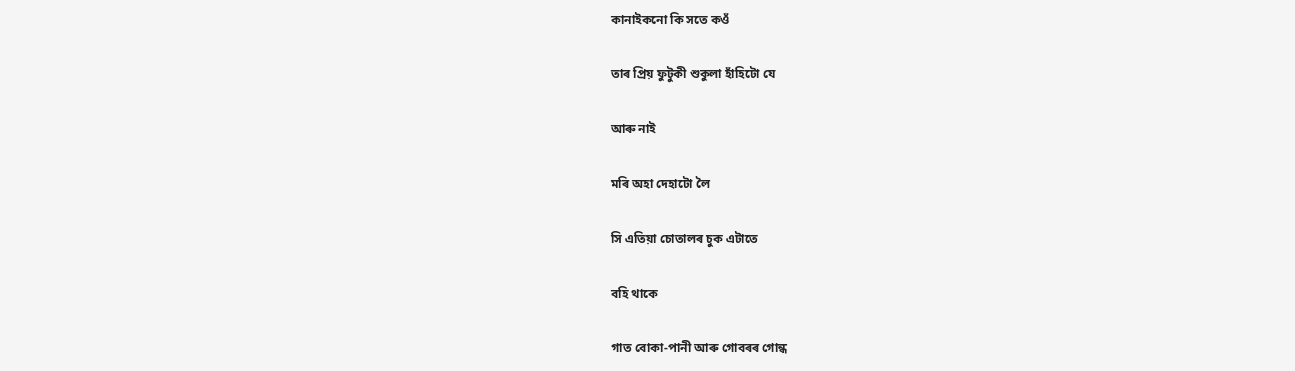কানাইকনো কি সতে কওঁ

তাৰ প্ৰিয় ফুটুকী শুকুলা হাঁহিটো যে

আৰু নাই

মৰি অহা দেহাটো লৈ

সি এতিয়া চোতালৰ চুক এটাতে

বহি থাকে

গাত বোকা-পানী আৰু গোবৰৰ গোন্ধ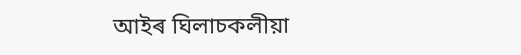আইৰ ঘিলাচকলীয়া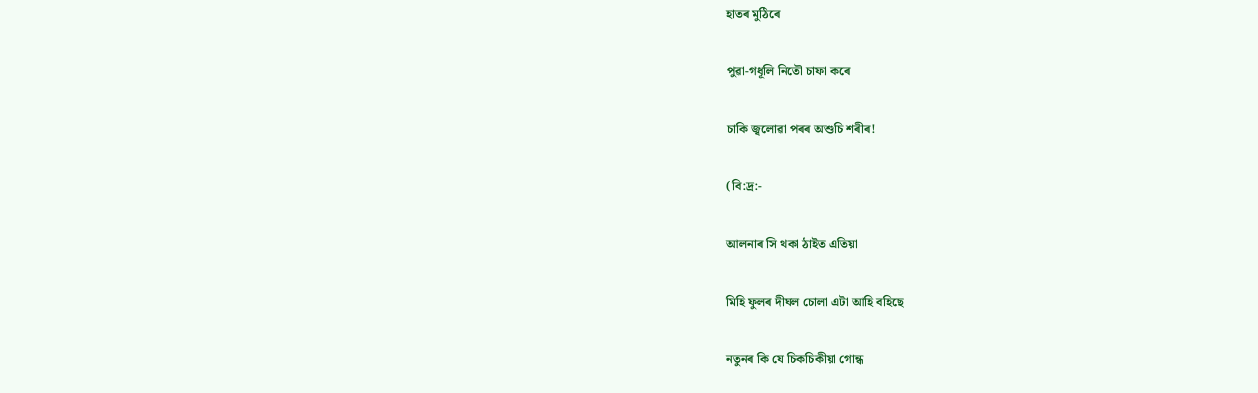হাতৰ মুঠিৰে

পুৱা-গধূলি নিতৌ চাফা কৰে

চাকি জ্বলোৱা পৰৰ অশুচি শৰীৰ!

(বি:দ্ৰ:-

আলনাৰ সি থকা ঠাইত এতিয়া

মিহি ফুলৰ দীঘল চোলা এটা আহি বহিছে

নতুনৰ কি যে চিকচিকীয়া গোন্ধ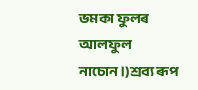ভমকা ফুলৰ আলফুল নাচোন।)শ্ৰব্য ৰূপ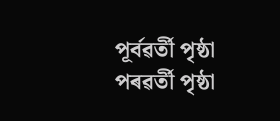পূৰ্বৱৰ্তী পৃষ্ঠা পৰৱৰ্তী পৃষ্ঠা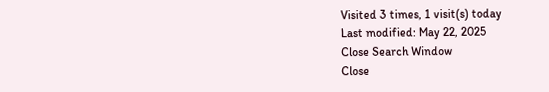Visited 3 times, 1 visit(s) today
Last modified: May 22, 2025
Close Search Window
Close